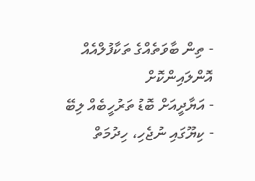- ތިން ބާވަތެއްގެ ތަކާފުލްއެއް އޮންލައިންކޮށް
- އަޔާދީއަށް ބޮޑު ތަރުހީބެއް ލިބޭ
- ކިޔޫގައި ނުޖެހި، ހިދުމަތް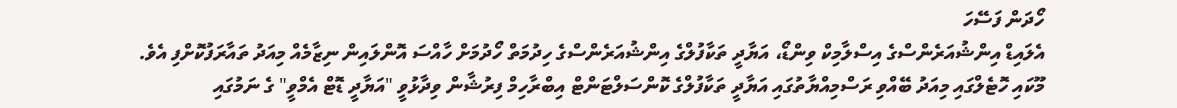ހޯދަން ފަސޭހަ
އެލައިޑް އިންޝުއަރެންސްގެ އިސްލާމިކް ވިންޑޯ، އަޔާދީ ތަކާފުލްގެ އިންޝުއަރެންސްގެ ހިދުމަތް ހޯދުމަށް ހާއްސަ އޮންލައިން ނިޒާމެއް މިއަދު ތައާރަފުކޮށްފި އެވެ.
މޫކައި ހޮޓެލްގައި މިއަދު ބޭއްވި ރަސްމިއްޔާތުގައި އަޔާދީ ތަކާފުލްގެ ކޮންސަލްޓަންޓް އިބްރާހިމް ފިރުޝާން ވިދާޅުވީ "އަޔާދީ ޑޮޓް އެމްވީ" ގެ ނަމުގައި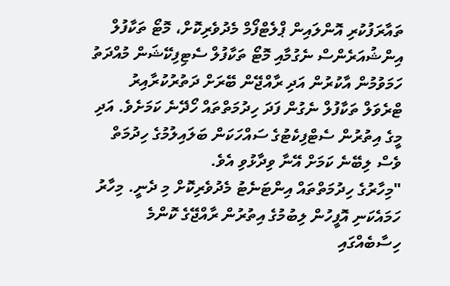ތައާރަފުކުރި އޮންލައިން ޕްލެޓްފޯމް މެދުވެރިކޮށް، މޮޓޯ ތަކާފުލް އިންޝުއަރެންސް ނެގުމާއި މޮޓޯ ތަކާފުލް ސެޓިފިކޭޝަން މުއްދަތު ހަމަވުމުން އާކުރުން އަދި ރާއްޖޭން ބޭރަށް ދަތުރުކުރާއިރު ޓްރެވަލް ތަކާފުލް ނެގުން ފަދަ ހިދުމަތްތައް ހޯދޭނެ ކަމަށެވެ. އަދި މީގެ އިތުރުން ސެޓްފިކެޓުގެ ސައްހަކަން ބަލައިލުމުގެ ހިދުމަތް ވެސް ލިބޭނެ ކަމަށް އޭނާ ވިދާޅުވި އެވެ.
"މިހާރުގެ ހިދުމަތްތައް އިންޓަނެޓު މެދުވެރިކޮށް މި ދެނީ. މިހާރު ހަމައެކަނި އޮފީހުން ލިބުމުގެ އިތުރުން ރާއްޖޭގެ ކޮންމެ ހިސާބެއްގައި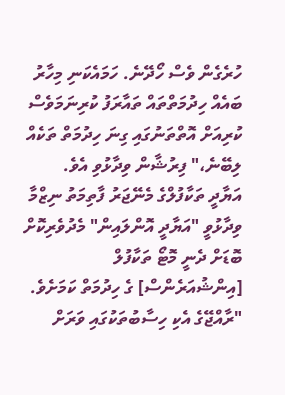ހުރެގެން ވެސް ހޯދޭނެ. ހަމައެކަނި މިހާރު ބައެއް ހިދުމަތްތައް ތައާރަފު ކުރިނަމަވެސް ކުރިއަށް އޮތްތަނުގައި ގިނަ ހިދުމަތް ތަކެއް ލިބޭނެ،" ފިރުޝާން ވިދާޅުވި އެވެ.
އަޔާދީ ތަކާފުލްގެ މެނޭޖަރު ފާތިމަތު ނިޒްމާ ވިދާޅުވީ "އަޔާދީ އޮންލައިން" މެދުވެރިކޮށް ބޮޑަށް ދެނީ މޮޓޯ ތަކާފުލް [އިންޝުއަރެންސް] ގެ ހިދުމަތް ކަމަށެވެ.
"ރާއްޖޭގެ އެކި ހިސާބުތަކުގައި ވަރަށް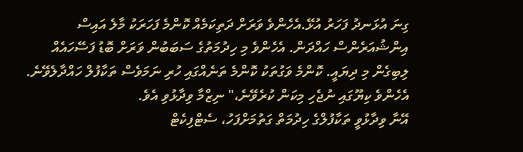ގިނަ އުޅަނދު ފަހަރު އުޅޭ.އެހެންވެ ވަރަށް ދަތިކަމެއް ކޮންމެ ފަހަރަކު މާލެ އައިސް އިންޝުއަރެންސް ހައްދަން. އެހެންވެ މި ހިދުމަތުގެ ސަބަބުން ވަރަށް ބޮޑު ފަސޭހައެއް ލިބިގެން މި ދިޔައީ. ކޮންމެ ވަގުތަކު ކޮންމެ ތަނެއްގައި ހުރި ނަމަވެސް ތަކާފުލް ހައްދާލެވޭނެ. އެހެންވެ ކިޔޫގައި ނުޖެހި މިކަން ކުރެވޭނެ،" ނިޒްމާ ވިދާޅުވި އެވެ.
އޭނާ ވިދާޅުވީ ތަކާފުލްގެ ހިދުމަތް ގަތުމަށްފަހު، ސެޓްފިކެޓް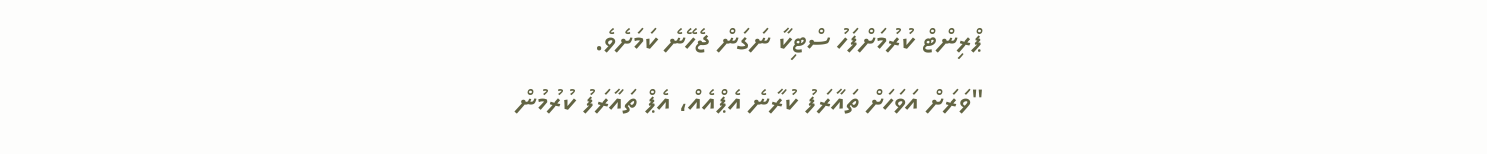ޕްރިންޓް ކުރުމަށްފަހު ސްޓިކާ ނަގަން ޖެހޭނެ ކަމަށެވެ.
"ވަރަށް އަވަހަށް ތައާރަފު ކުރާނެ އެޕްއެއް، އެޕް ތައާރަފު ކުރުމުން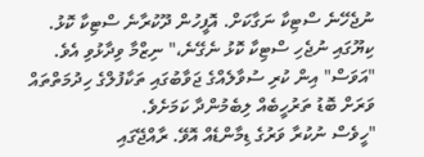ނުޖެހޭނެ ސްޓިކާ ނަގާކަށް. އޮފީހުން ދޫކުރާނެ ސްޓިކާ ކޮޅު. ކިޔޫގައި ނުޖެހި ސްޓިކާ ކޮޅު ނެގޭނެ،" ނިޒްމާ ވިދާޅުވި އެވެ.
"އަވަސް" އިން ކުރި ސުވާލެއްގެ ޖަވާބުގައި ތަކާފުލްގެ ހިދުމަތްތައް ވަރަށް ބޮޑު ތަރުހީބެއް ލިބެމުންދާ ކަމަށެވެ.
"ހީވެސް ނުކުރާ ވަރުގެ ޑިމާންޑެއް އޮވޭ. ރާއްޖޭގައި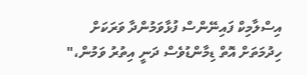އިސްލާމިކް ފައިނޭންސް ފުޅާވަމުންދާ ވަރަކަށް ހިދުމަތަށް އޮތް ޑިމާންޑުވެސް ދަނީ އިތުރު ވަމުން،"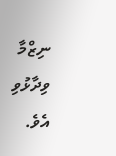ނިޒްމާ ވިދާޅުވި އެވެ.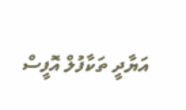އަޔާދީ ތަކާފުލް އޮފީސް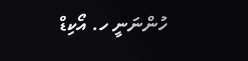ހުންނަނީ ހ. އޯކިޑް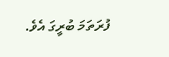ފުރަތަމަ ބުރީގަ އެވެ.